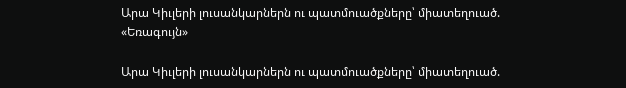Արա Կիւլերի լուսանկարներն ու պատմուածքները՝ միատեղուած. «Եռագույն»

Արա Կիւլերի լուսանկարներն ու պատմուածքները՝ միատեղուած.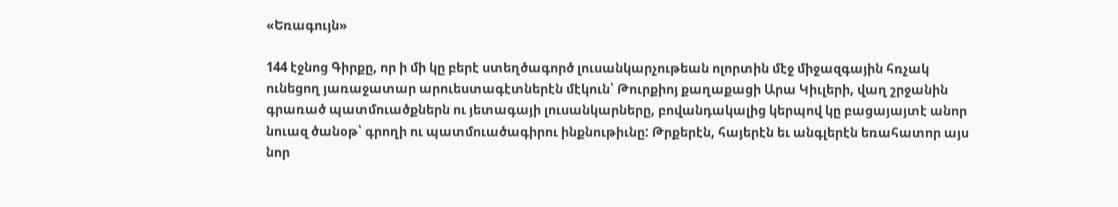«Եռագույն»

144 էջնոց Գիրքը, որ ի մի կը բերէ ստեղծագործ լուսանկարչութեան ոլորտին մէջ միջազգային հռչակ ունեցող յառաջատար արուեստագէտներէն մէկուն՝ Թուրքիոյ քաղաքացի Արա Կիւլերի, վաղ շրջանին գրառած պատմուածքներն ու յետագայի լուսանկարները, բովանդակալից կերպով կը բացայայտէ անոր նուազ ծանօթ՝ գրողի ու պատմուածագիրու ինքնութիւնը: Թրքերէն, հայերէն եւ անգլերէն եռահատոր այս նոր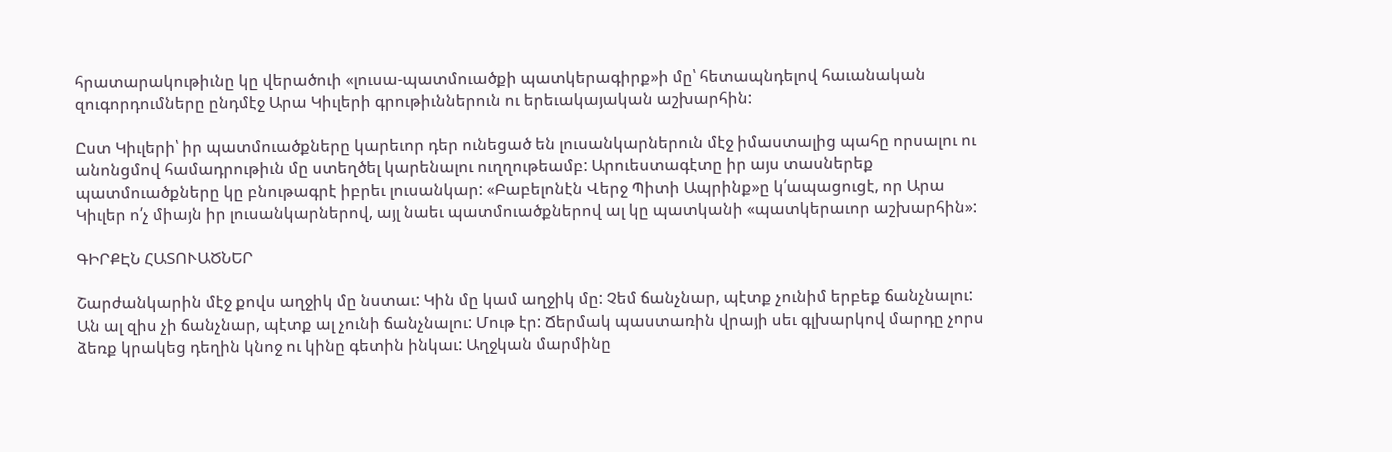հրատարակութիւնը կը վերածուի «լուսա-պատմուածքի պատկերագիրք»ի մը՝ հետապնդելով հաւանական զուգորդումները ընդմէջ Արա Կիւլերի գրութիւններուն ու երեւակայական աշխարհին:

Ըստ Կիւլերի՝ իր պատմուածքները կարեւոր դեր ունեցած են լուսանկարներուն մէջ իմաստալից պահը որսալու ու անոնցմով համադրութիւն մը ստեղծել կարենալու ուղղութեամբ: Արուեստագէտը իր այս տասներեք պատմուածքները կը բնութագրէ իբրեւ լուսանկար: «Բաբելոնէն Վերջ Պիտի Ապրինք»ը կ՛ապացուցէ, որ Արա Կիւլեր ո՛չ միայն իր լուսանկարներով, այլ նաեւ պատմուածքներով ալ կը պատկանի «պատկերաւոր աշխարհին»:

ԳԻՐՔԷՆ ՀԱՏՈՒԱԾՆԵՐ

Շարժանկարին մէջ քովս աղջիկ մը նստաւ: Կին մը կամ աղջիկ մը: Չեմ ճանչնար, պէտք չունիմ երբեք ճանչնալու: Ան ալ զիս չի ճանչնար, պէտք ալ չունի ճանչնալու: Մութ էր: Ճերմակ պաստառին վրայի սեւ գլխարկով մարդը չորս ձեռք կրակեց դեղին կնոջ ու կինը գետին ինկաւ: Աղջկան մարմինը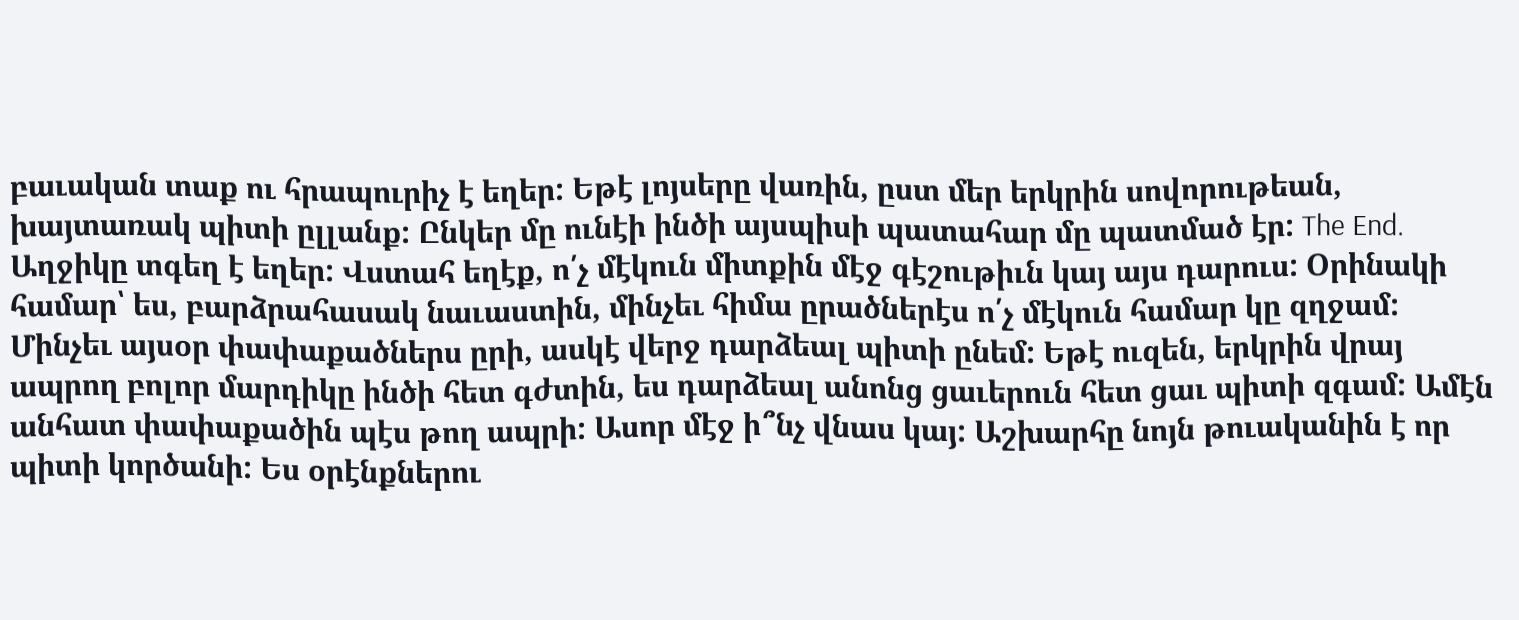բաւական տաք ու հրապուրիչ է եղեր: Եթէ լոյսերը վառին, ըստ մեր երկրին սովորութեան, խայտառակ պիտի ըլլանք: Ընկեր մը ունէի ինծի այսպիսի պատահար մը պատմած էր: The End. Աղջիկը տգեղ է եղեր: Վստահ եղէք, ո՛չ մէկուն միտքին մէջ գէշութիւն կայ այս դարուս: Օրինակի համար՝ ես, բարձրահասակ նաւաստին, մինչեւ հիմա ըրածներէս ո՛չ մէկուն համար կը զղջամ: Մինչեւ այսօր փափաքածներս ըրի, ասկէ վերջ դարձեալ պիտի ընեմ: Եթէ ուզեն, երկրին վրայ ապրող բոլոր մարդիկը ինծի հետ գժտին, ես դարձեալ անոնց ցաւերուն հետ ցաւ պիտի զգամ: Ամէն անհատ փափաքածին պէս թող ապրի: Ասոր մէջ ի՞նչ վնաս կայ: Աշխարհը նոյն թուականին է որ պիտի կործանի: Ես օրէնքներու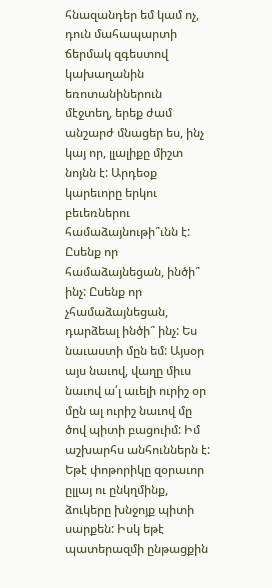հնազանդեր եմ կամ ոչ, դուն մահապարտի ճերմակ զգեստով կախաղանին եռոտանիներուն մէջտեղ, երեք ժամ անշարժ մնացեր ես, ինչ կայ որ, լլալիքը միշտ նոյնն է: Արդեօք կարեւորը երկու բեւեռներու համաձայնութի՞ւնն է: Ըսենք որ համաձայնեցան, ինծի՞ ինչ: Ըսենք որ չհամաձայնեցան, դարձեալ ինծի՞ ինչ: Ես նաւաստի մըն եմ: Այսօր այս նաւով, վաղը միւս նաւով ա՛լ աւելի ուրիշ օր մըն ալ ուրիշ նաւով մը ծով պիտի բացուիմ: Իմ աշխարհս անհուններն է: Եթէ փոթորիկը զօրաւոր ըլլայ ու ընկղմինք, ձուկերը խնջոյք պիտի սարքեն: Իսկ եթէ պատերազմի ընթացքին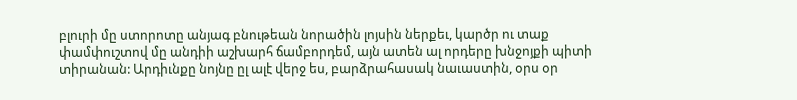բլուրի մը ստորոտը անյագ բնութեան նորածին լոյսին ներքեւ, կարծր ու տաք փամփուշտով մը անդիի աշխարհ ճամբորդեմ, այն ատեն ալ որդերը խնջոյքի պիտի տիրանան: Արդիւնքը նոյնը ըլ ալէ վերջ ես, բարձրահասակ նաւաստին, օրս օր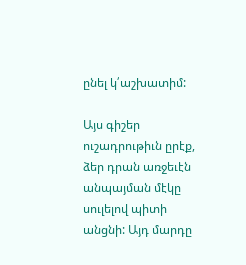ընել կ՛աշխատիմ:

Այս գիշեր ուշադրութիւն ըրէք, ձեր դրան առջեւէն անպայման մէկը սուլելով պիտի անցնի: Այդ մարդը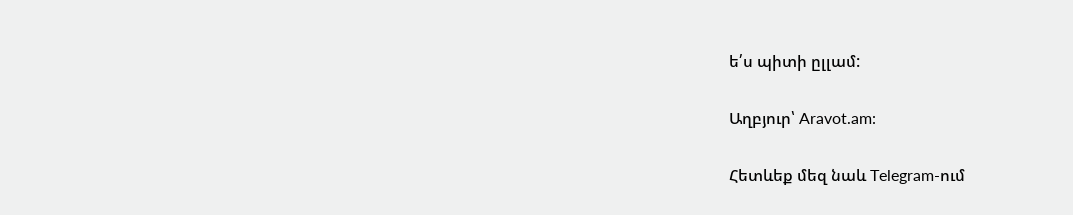ե՛ս պիտի ըլլամ:

Աղբյուր՝ Aravot.am:

Հետևեք մեզ նաև Telegram-ում